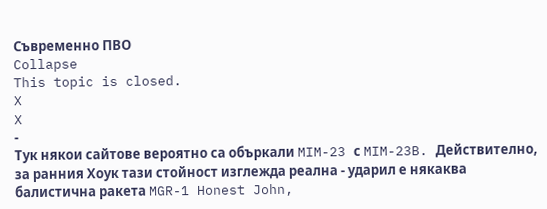Съвременно ПВО
Collapse
This topic is closed.
X
X
-
Тук някои сайтове вероятно са объркали MIM-23 с MIM-23B. Действително, за ранния Хоук тази стойност изглежда реална - ударил е някаква балистична ракета MGR-1 Honest John,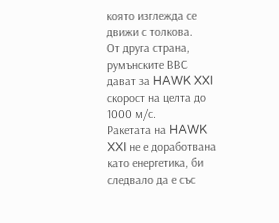която изглежда се движи с толкова.
От друга страна, румънските ВВС дават за HAWK XXI скорост на целта до 1000 м/с.
Ракетата на HAWK XXI не е доработвана като енергетика, би следвало да е със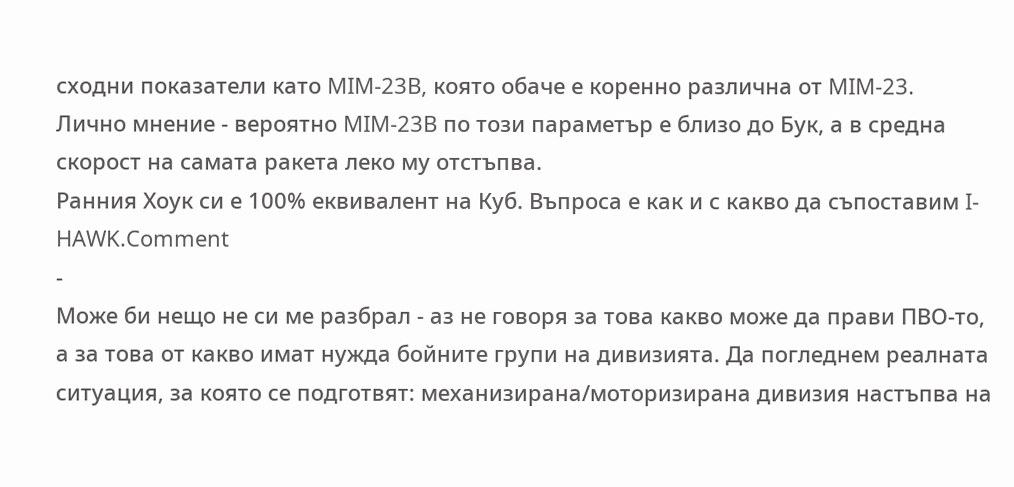сходни показатели като MIM-23B, която обаче е коренно различна от MIM-23.
Лично мнение - вероятно MIM-23B по този параметър е близо до Бук, а в средна скорост на самата ракета леко му отстъпва.
Ранния Хоук си е 100% еквивалент на Куб. Въпроса е как и с какво да съпоставим I-HAWK.Comment
-
Може би нещо не си ме разбрал - аз не говоря за това какво може да прави ПВО-то, а за това от какво имат нужда бойните групи на дивизията. Да погледнем реалната ситуация, за която се подготвят: механизирана/моторизирана дивизия настъпва на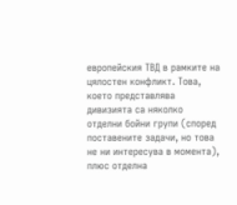европейския ТВД в рамките на цялостен конфликт. Това, което представлява дивизията са няколко отделни бойни групи (според поставените задачи, но това не ни интересува в момента), плюс отделна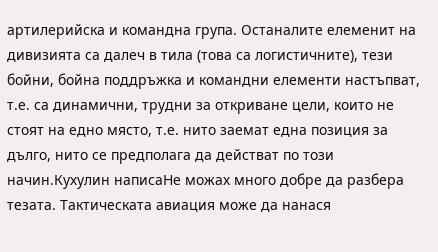артилерийска и командна група. Останалите елеменит на дивизията са далеч в тила (това са логистичните), тези бойни, бойна поддръжка и командни елементи настъпват, т.е. са динамични, трудни за откриване цели, които не стоят на едно място, т.е. нито заемат една позиция за дълго, нито се предполага да действат по този начин.Кухулин написаНе можах много добре да разбера тезата. Тактическата авиация може да нанася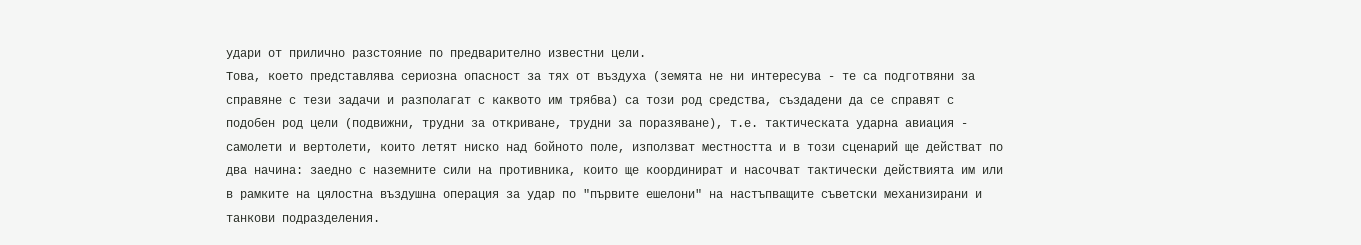удари от прилично разстояние по предварително известни цели.
Това, което представлява сериозна опасност за тях от въздуха (земята не ни интересува - те са подготвяни за справяне с тези задачи и разполагат с каквото им трябва) са този род средства, създадени да се справят с подобен род цели (подвижни, трудни за откриване, трудни за поразяване), т.е. тактическата ударна авиация - самолети и вертолети, които летят ниско над бойното поле, използват местността и в този сценарий ще действат по два начина: заедно с наземните сили на противника, които ще координират и насочват тактически действията им или в рамките на цялостна въздушна операция за удар по "първите ешелони" на настъпващите съветски механизирани и танкови подразделения.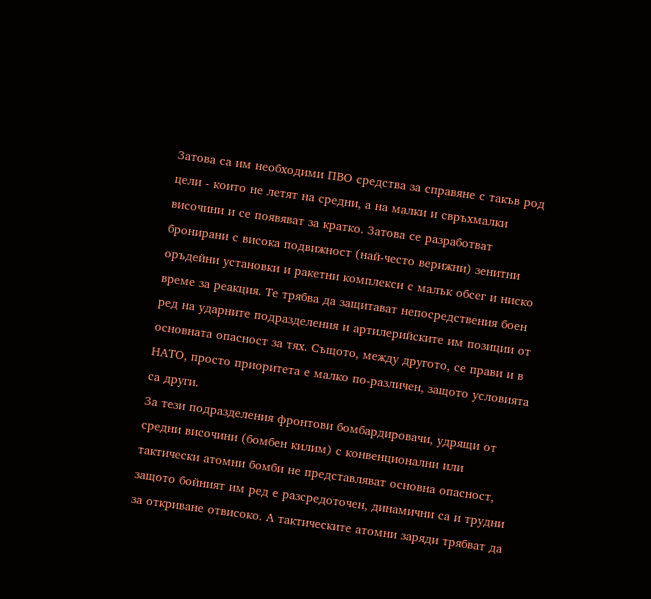Затова са им необходими ПВО средства за справяне с такъв род цели - които не летят на средни, а на малки и свръхмалки височини и се появяват за кратко. Затова се разработват бронирани с висока подвижност (най-често верижни) зенитни оръдейни установки и ракетни комплекси с малък обсег и ниско време за реакция. Те трябва да защитават непосредствения боен ред на ударните подразделения и артилерийските им позиции от основната опасност за тях. Същото, между другото, се прави и в НАТО, просто приоритета е малко по-различен, защото условията са други.
За тези подразделения фронтови бомбардировачи, удрящи от средни височини (бомбен килим) с конвенционални или тактически атомни бомби не представляват основна опасност, защото бойният им ред е разсредоточен, динамични са и трудни за откриване отвисоко. А тактическите атомни заряди трябват да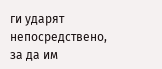ги ударят непосредствено, за да им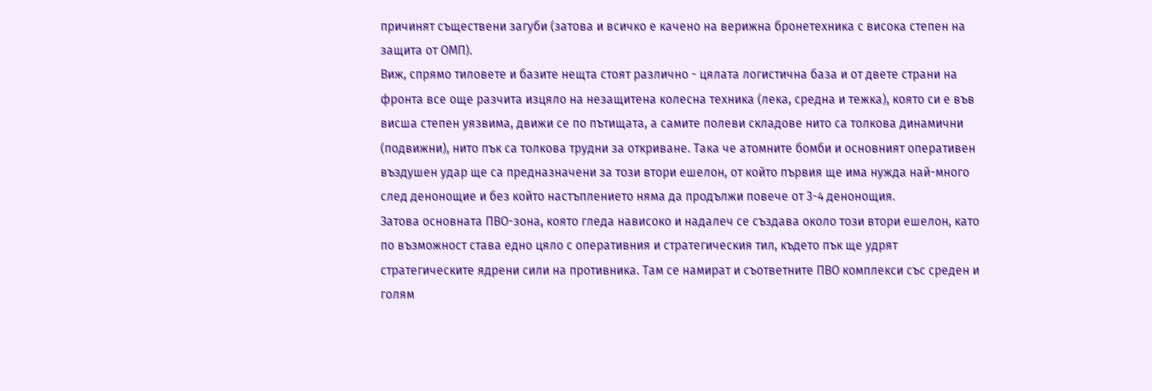причинят съществени загуби (затова и всичко е качено на верижна бронетехника с висока степен на защита от ОМП).
Виж, спрямо тиловете и базите нещта стоят различно - цялата логистична база и от двете страни на фронта все още разчита изцяло на незащитена колесна техника (лека, средна и тежка), която си е във висша степен уязвима, движи се по пътищата, а самите полеви складове нито са толкова динамични (подвижни), нито пък са толкова трудни за откриване. Така че атомните бомби и основният оперативен въздушен удар ще са предназначени за този втори ешелон, от който първия ще има нужда най-много след денонощие и без който настъплението няма да продължи повече от 3-4 денонощия.
Затова основната ПВО-зона, която гледа нависоко и надалеч се създава около този втори ешелон, като по възможност става едно цяло с оперативния и стратегическия тил, където пък ще удрят стратегическите ядрени сили на противника. Там се намират и съответните ПВО комплекси със среден и голям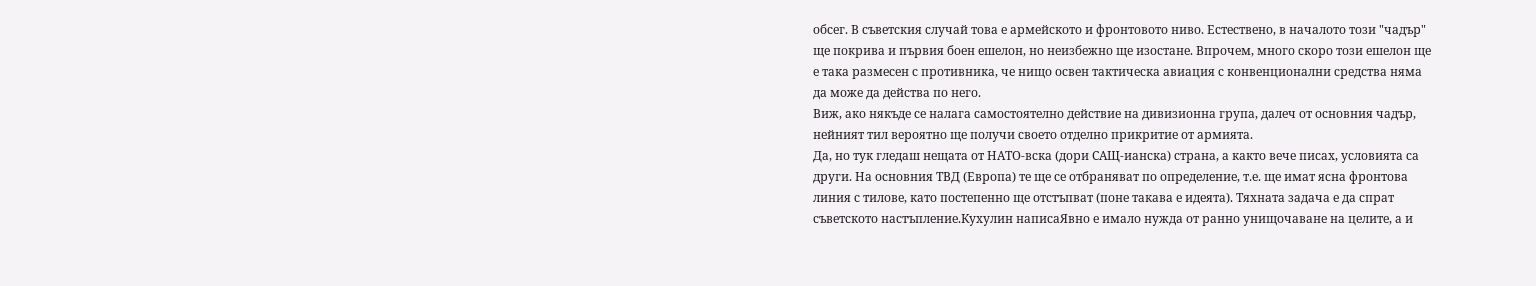обсег. В съветския случай това е армейското и фронтовото ниво. Естествено, в началото този "чадър" ще покрива и първия боен ешелон, но неизбежно ще изостане. Впрочем, много скоро този ешелон ще е така размесен с противника, че нищо освен тактическа авиация с конвенционални средства няма да може да действа по него.
Виж, ако някъде се налага самостоятелно действие на дивизионна група, далеч от основния чадър, нейният тил вероятно ще получи своето отделно прикритие от армията.
Да, но тук гледаш нещата от НАТО-вска (дори САЩ-ианска) страна, а както вече писах, условията са други. На основния ТВД (Европа) те ще се отбраняват по определение, т.е. ще имат ясна фронтова линия с тилове, като постепенно ще отстъпват (поне такава е идеята). Тяхната задача е да спрат съветското настъпление.Кухулин написаЯвно е имало нужда от ранно унищочаване на целите, а и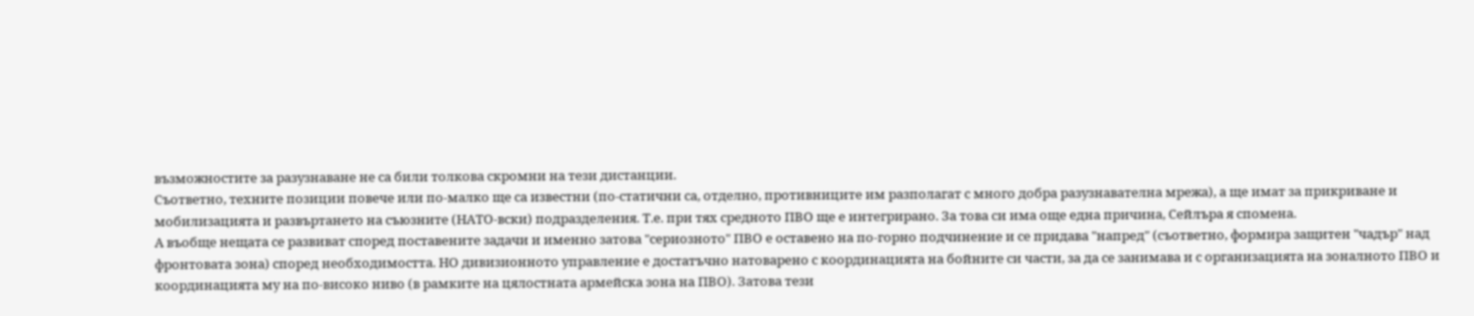възможностите за разузнаване не са били толкова скромни на тези дистанции.
Съответно, техните позиции повече или по-малко ще са известни (по-статични са, отделно, противниците им разполагат с много добра разузнавателна мрежа), а ще имат за прикриване и мобилизацията и развъртането на съюзните (НАТО-вски) подразделения. Т.е. при тях средното ПВО ще е интегрирано. За това си има още една причина, Сейлъра я спомена.
А въобще нещата се развиват според поставените задачи и именно затова "сериозното" ПВО е оставено на по-горно подчинение и се придава "напред" (съответно, формира защитен "чадър" над фронтовата зона) според необходимостта. НО дивизионното управление е достатъчно натоварено с координацията на бойните си части, за да се занимава и с организацията на зоналното ПВО и координацията му на по-високо ниво (в рамките на цялостната армейска зона на ПВО). Затова тези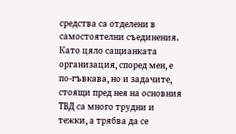средства са отделени в самостоятелни съединения. Като цяло сащианката организация, според мен, е по-гъвкава, но и задачите, стоящи пред нея на основния ТВД са много трудни и тежки, а трябва да се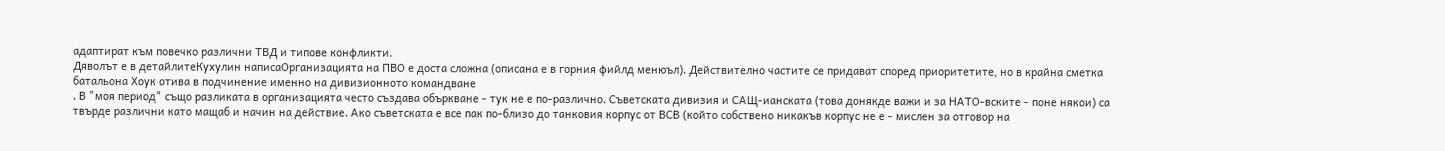адаптират към повечко различни ТВД и типове конфликти.
Дяволът е в детайлитеКухулин написаОрганизацията на ПВО е доста сложна (описана е в горния фийлд менюъл). Действително частите се придават според приоритетите, но в крайна сметка батальона Хоук отива в подчинение именно на дивизионното командване
. В "моя период" също разликата в организацията често създава объркване - тук не е по-различно. Съветската дивизия и САЩ-ианската (това донякде важи и за НАТО-вските - поне някои) са твърде различни като мащаб и начин на действие. Ако съветската е все пак по-близо до танковия корпус от ВСВ (който собствено никакъв корпус не е - мислен за отговор на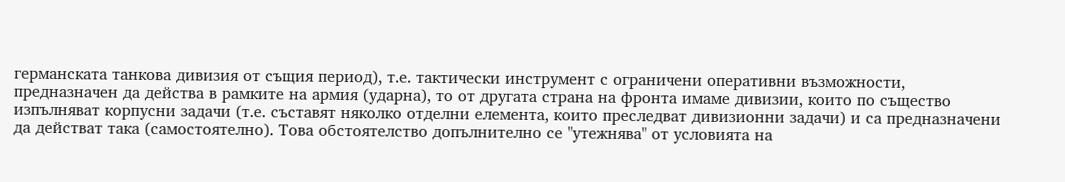германската танкова дивизия от същия период), т.е. тактически инструмент с ограничени оперативни възможности, предназначен да действа в рамките на армия (ударна), то от другата страна на фронта имаме дивизии, които по същество изпълняват корпусни задачи (т.е. съставят няколко отделни елемента, които преследват дивизионни задачи) и са предназначени да действат така (самостоятелно). Това обстоятелство допълнително се "утежнява" от условията на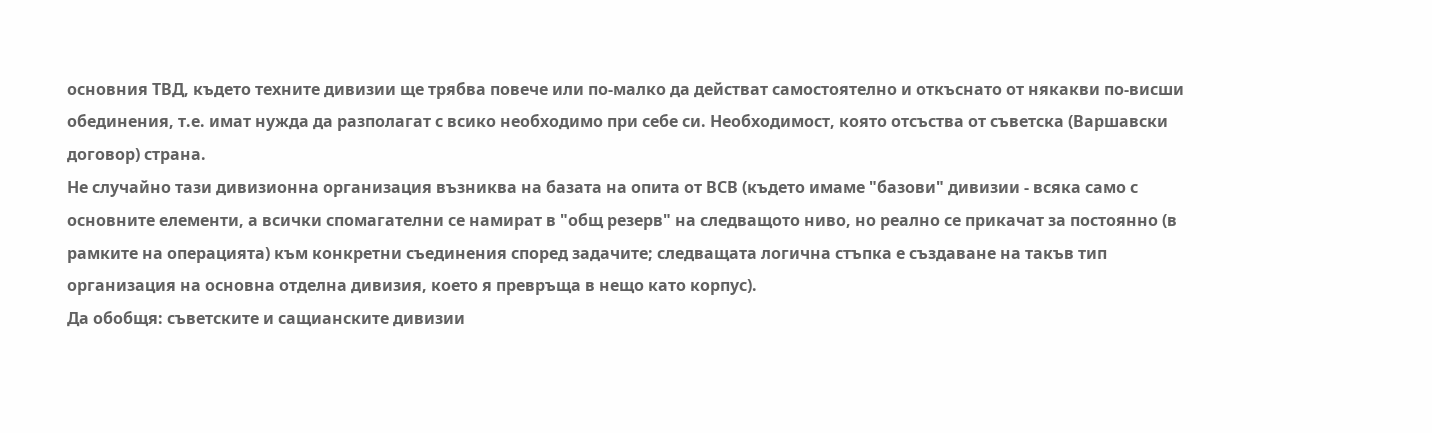основния ТВД, където техните дивизии ще трябва повече или по-малко да действат самостоятелно и откъснато от някакви по-висши обединения, т.е. имат нужда да разполагат с всико необходимо при себе си. Необходимост, която отсъства от съветска (Варшавски договор) страна.
Не случайно тази дивизионна организация възниква на базата на опита от ВСВ (където имаме "базови" дивизии - всяка само с основните елементи, а всички спомагателни се намират в "общ резерв" на следващото ниво, но реално се прикачат за постоянно (в рамките на операцията) към конкретни съединения според задачите; следващата логична стъпка е създаване на такъв тип организация на основна отделна дивизия, което я превръща в нещо като корпус).
Да обобщя: съветските и сащианските дивизии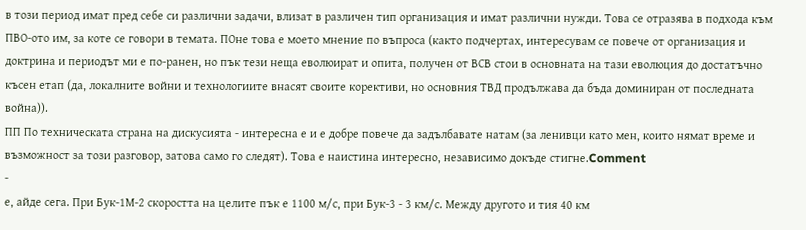в този период имат пред себе си различни задачи, влизат в различен тип организация и имат различни нужди. Това се отразява в подхода към ПВО-ото им, за коте се говори в темата. ПОне това е моето мнение по въпроса (както подчертах, интересувам се повече от организация и доктрина и периодът ми е по-ранен, но пък тези неща еволюират и опита, получен от ВСВ стои в основната на тази еволюция до достатъчно късен етап (да, локалните войни и технологиите внасят своите корективи, но основния ТВД продължава да бъда доминиран от последната война)).
ПП По техническата страна на дискусията - интересна е и е добре повече да задълбавате натам (за ленивци като мен, които нямат време и възможност за този разговор, затова само го следят). Това е наистина интересно, независимо докъде стигне.Comment
-
е, айде сега. При Бук-1М-2 скоростта на целите пък е 1100 м/с, при Бук-3 - 3 км/с. Между другото и тия 40 км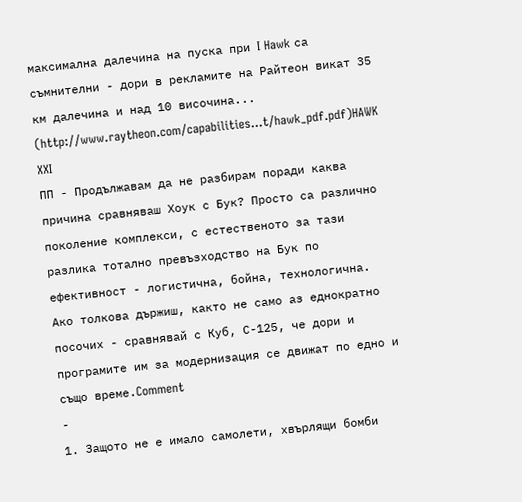максимална далечина на пуска при I Hawk са съмнителни - дори в рекламите на Райтеон викат 35 км далечина и над 10 височина... (http://www.raytheon.com/capabilities...t/hawk_pdf.pdf)HAWK XXI
ПП - Продължавам да не разбирам поради каква причина сравняваш Хоук с Бук? Просто са различно поколение комплекси, с естественото за тази разлика тотално превъзходство на Бук по ефективност - логистична, бойна, технологична. Ако толкова държиш, както не само аз еднократно посочих - сравнявай с Куб, С-125, че дори и програмите им за модернизация се движат по едно и също време.Comment
-
1. Защото не е имало самолети, хвърлящи бомби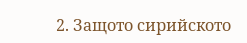2. Защото сирийското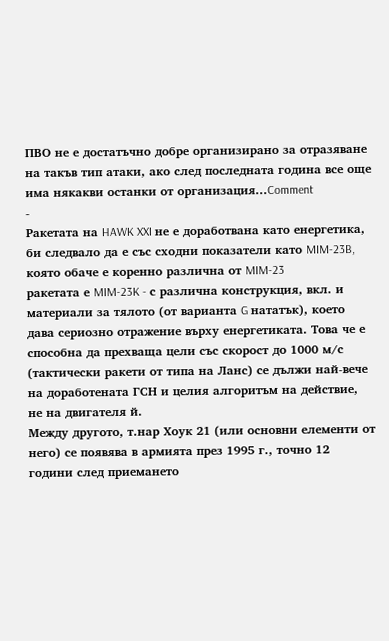ПВО не е достатъчно добре организирано за отразяване на такъв тип атаки, ако след последната година все още има някакви останки от организация...Comment
-
Ракетата на HAWK XXI не е доработвана като енергетика, би следвало да е със сходни показатели като MIM-23B, която обаче е коренно различна от MIM-23
ракетата е MIM-23K - с различна конструкция, вкл. и материали за тялото (от варианта G нататък), което дава сериозно отражение върху енергетиката. Това че е способна да прехваща цели със скорост до 1000 м/с (тактически ракети от типа на Ланс) се дължи най-вече на доработената ГСН и целия алгоритъм на действие, не на двигателя й.
Между другото, т.нар Хоук 21 (или основни елементи от него) се появява в армията през 1995 г., точно 12 години след приемането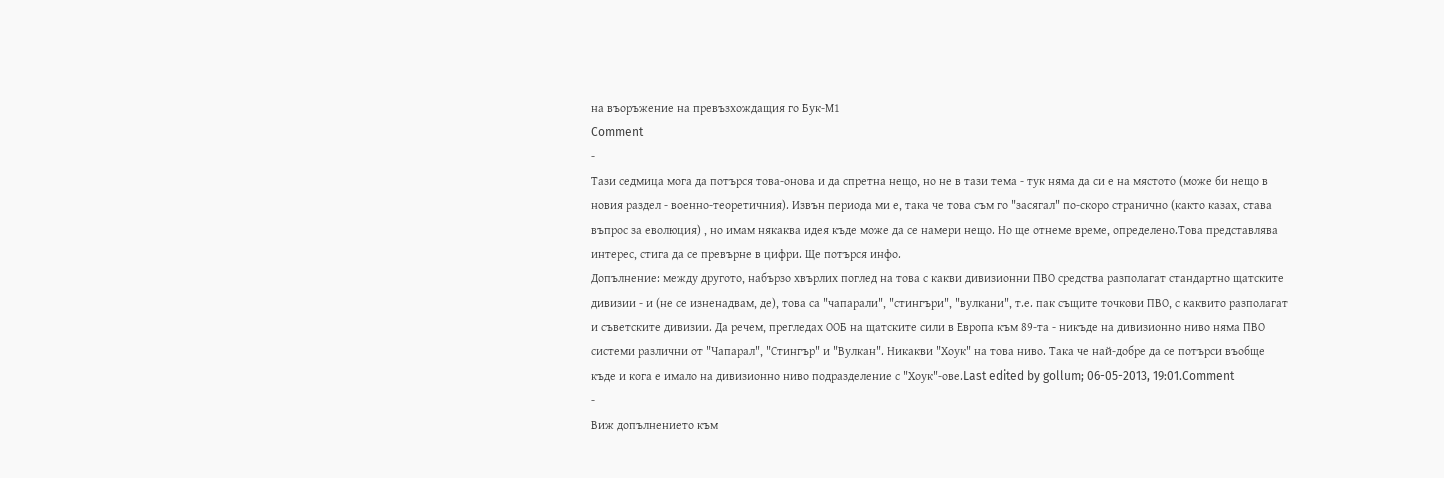на въоръжение на превъзхождащия го Бук-М1
Comment
-
Тази седмица мога да потърся това-онова и да спретна нещо, но не в тази тема - тук няма да си е на мястото (може би нещо в новия раздел - военно-теоретичния). Извън периода ми е, така че това съм го "засягал" по-скоро странично (както казах, става въпрос за еволюция) , но имам някаква идея къде може да се намери нещо. Но ще отнеме време, определено.Това представлява интерес, стига да се превърне в цифри. Ще потърся инфо.
Допълнение: между другото, набързо хвърлих поглед на това с какви дивизионни ПВО средства разполагат стандартно щатските дивизии - и (не се изненадвам, де), това са "чапарали", "стингъри", "вулкани", т.е. пак същите точкови ПВО, с каквито разполагат и съветските дивизии. Да речем, прегледах ООБ на щатските сили в Европа към 89-та - никъде на дивизионно ниво няма ПВО системи различни от "Чапарал", "Стингър" и "Вулкан". Никакви "Хоук" на това ниво. Така че най-добре да се потърси въобще къде и кога е имало на дивизионно ниво подразделение с "Хоук"-ове.Last edited by gollum; 06-05-2013, 19:01.Comment
-
Виж допълнението към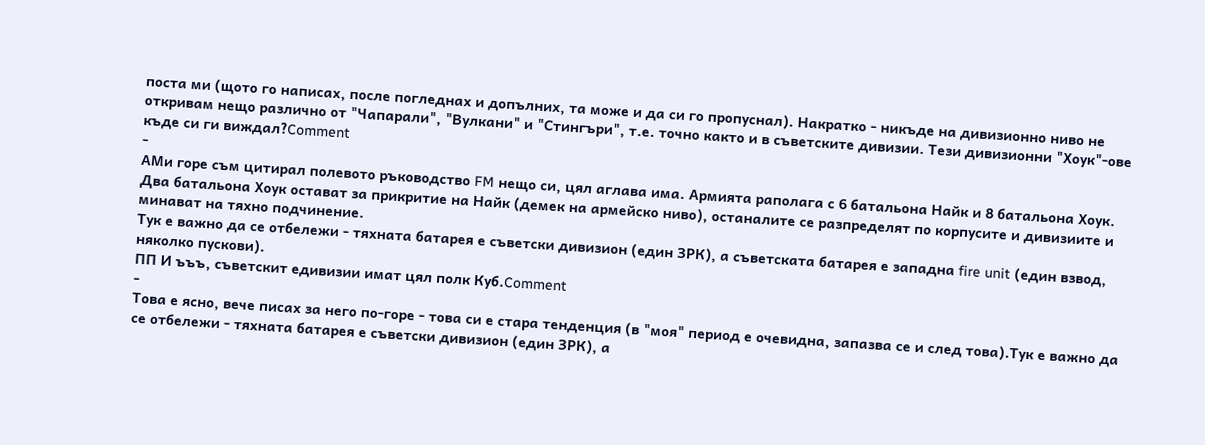поста ми (щото го написах, после погледнах и допълних, та може и да си го пропуснал). Накратко - никъде на дивизионно ниво не откривам нещо различно от "Чапарали", "Вулкани" и "Стингъри", т.е. точно както и в съветските дивизии. Тези дивизионни "Хоук"-ове къде си ги виждал?Comment
-
АМи горе съм цитирал полевото ръководство FM нещо си, цял аглава има. Армията раполага с 6 батальона Найк и 8 батальона Хоук. Два батальона Хоук остават за прикритие на Найк (демек на армейско ниво), останалите се разпределят по корпусите и дивизиите и минават на тяхно подчинение.
Тук е важно да се отбележи - тяхната батарея е съветски дивизион (един ЗРК), а съветската батарея е западна fire unit (един взвод, няколко пускови).
ПП И ъъъ, съветскит едивизии имат цял полк Куб.Comment
-
Това е ясно, вече писах за него по-горе - това си е стара тенденция (в "моя" период е очевидна, запазва се и след това).Тук е важно да се отбележи - тяхната батарея е съветски дивизион (един ЗРК), а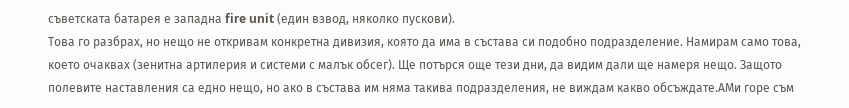съветската батарея е западна fire unit (един взвод, няколко пускови).
Това го разбрах, но нещо не откривам конкретна дивизия, която да има в състава си подобно подразделение. Намирам само това, което очаквах (зенитна артилерия и системи с малък обсег). Ще потърся още тези дни, да видим дали ще намеря нещо. Защото полевите наставления са едно нещо, но ако в състава им няма такива подразделения, не виждам какво обсъждате.АМи горе съм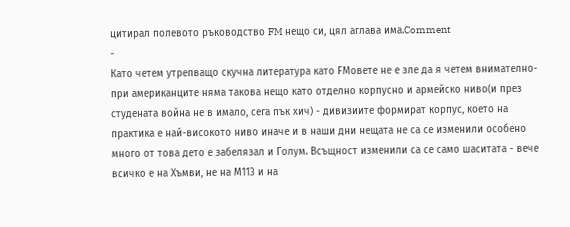цитирал полевото ръководство FM нещо си, цял аглава има.Comment
-
Като четем утрепващо скучна литература като FMовете не е зле да я четем внимателно- при американците няма такова нещо като отделно корпусно и армейско ниво(и през студената война не в имало, сега пък хич) - дивизиите формират корпус, което на практика е най-високото ниво иначе и в наши дни нещата не са се изменили особено много от това дето е забелязал и Голум. Всъщност изменили са се само шаситата - вече всичко е на Хъмви, не на М113 и на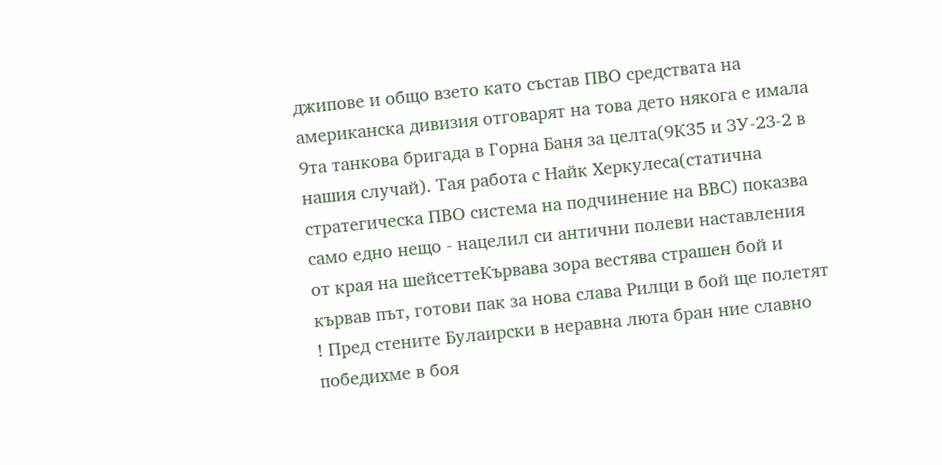джипове и общо взето като състав ПВО средствата на американска дивизия отговарят на това дето някога е имала 9та танкова бригада в Горна Баня за целта(9К35 и ЗУ-23-2 в нашия случай). Taя работа с Найк Херкулеса(статична стратегическа ПВО система на подчинение на ВВС) показва само едно нещо - нацелил си антични полеви наставления от края на шейсеттеКървава зора вестява страшен бой и кървав път, готови пак за нова слава Рилци в бой ще полeтят ! Пред стените Булаирски в неравна люта бран ние славно победихме в боя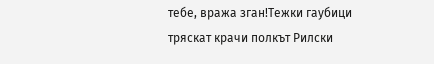тебе, вража зган!Тежки гаубици тряскат крачи полкът Рилски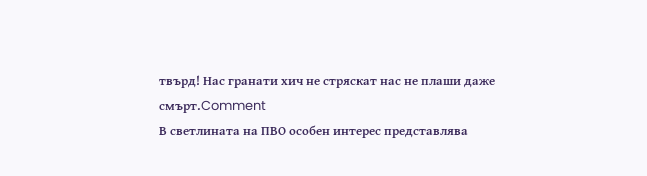твърд! Нас гранати хич не стряскат нас не плаши даже смърт.Comment
В светлината на ПВО особен интерес представлява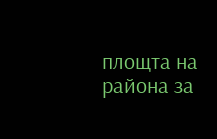площта на района за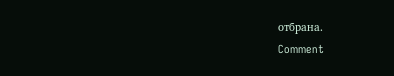отбрана.
Comment